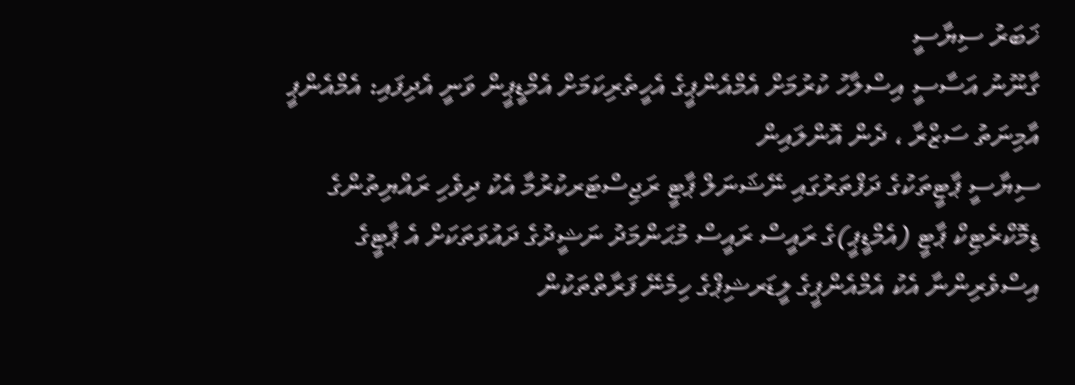ޚަބަރު ސިޔާސީ
ގާނޫނު އަސާސީ އިސްލާހު ކުރުމަށް އެމްއެންޕީގެ އެހީތެރިކަމަށް އެމްޑީޕީން ވަނީ އެދިފައި: އެމްއެންޕީ
އާމިނަތު ސަޒްރާ ، ދެން އޮންލައިން
ސިޔާސީ ޕާޓީތަކުގެ ދަފްތަރުގައި ނޭޝަނަލް ޕާޓީ ރަޖިސްޓަރކުރުމާ އެކު ދިވެހި ރައްޔިތުންގެ ޑިމޮކްރެޓިކް ޕާޓީ (އެމްޑީޕީ)ގެ ރައީސް ރައީސް މުޙަންމަދު ނަޝީދުގެ ދައުވަތަކަށް އެ ޕާޓީގެ އިސްވެރިންނާ އެކު އެމްއެންޕީގެ ލީޑަރޝިޕްގެ ހިމެނޭ ފަރާތްތަކުން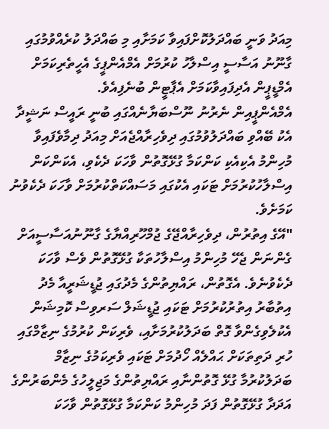މިއަދު ވަނީ ބައްދަލުކޮށްފައިވާ ކަމަށާއި މި ބައްދަލު ކުރެއްވުމުގައި ގާނޫނު އަސާސީ އިސްލާހު ކުރުމަށް އެމްއެންޕީގެ އެހީތެރިކަމަށް އެމްޑީޕީން އެދިފައިވާކަމަށް އެޕާޓީން ބުނެފިއެވެ.
އެމްއެންޕީއިން ނެރުނު ނޫސްބަޔާނެއްގައި ބުނީ ރައީސް ނަޝީދާ އެކު ބޭއްވި ބައްދަލުވުމުގައި ދިވެހިރާއްޖެއަށް މިއަދު ދިމާވެފައިވާ މުހިންމު އެކިއެކި ކަންކަމާ ގުޅޭގޮތުން ވާހަކަ ދެކެވި، އެކަންކަން އިސްލާހުކުރުމަށް ޓަކައި އެކުގައި މަސައްކަތްކުރުމަށް ވާހަކަ ދެކެވުނު ކަމަށެވެ.
"އޭގެ އިތުރުން، ދިވެހިރާއްޖޭގެ ޖުމްހޫރިއްޔާގެ ގާނޫނުއަސާސީއަށް ގެންނަން ޖެހޭ މުހިންމު އިސްލާހުތަކާ ގުޅޭގޮތުން ވެސް ވާހަކަ ދެކެވުނެވެ. އެގޮތުން، ރައްޔިތުންގެ މެދުގައި ޖުޑީޝަރީއާ މެދު އިތުބާރު އިތުރުކުރުމަށް ޓަކައި ޖުޑީޝަލް ސަރވިސް ކޮމިޝަން އެކުލެވިގެންވާ ގޮތް ބަދަލުކުރުމަށާއި، ވެރިކަން ކުރުމުގެ ނިޒާމްގައި ހުރި ދަތިތަކަށް ޙައްލެއް ހޯދުމަށް ޓަކައި ވެރިކަމުގެ ނިޒާމް ބަދަލުކުރުމާ ގުޅޭ ގޮތުންނާއި ރައްޔިތުންގެ މަޖިލީހުގެ މެންބަރުންގެ އަދަދާ ގުޅޭގޮތުން ފަދަ މުހިންމު ކަންކަމާ ގުޅޭގޮތުން ވާހަކަ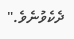ދެކެވުނެވެ."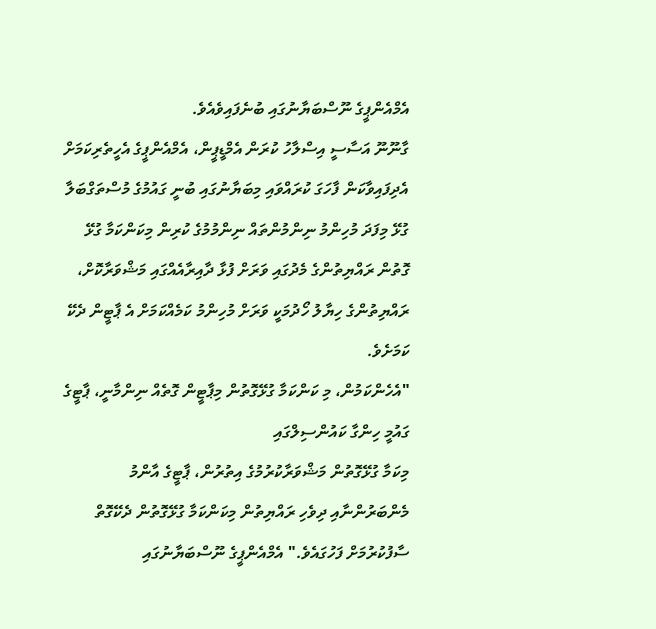އެމްއެންޕީގެ ނޫސްބަޔާނުގައި ބުނެފައިވެއެވެ.
ގާނޫނޫ އަސާސީ އިސްލާހު ކުރަން އެމްޑީޕީން، އެމްއެންޕީގެ އެހީތެރިކަމަށް އެދިފައިވާކަން ފާހަގަ ކުރައްވައި މިބަޔާނުގައި ބުނީ ގައުމުގެ މުސްތަގްބަލާ ގުޅޭ މިފަދަ މުހިންމު ނިންމުންތައް ނިންމުމުގެ ކުރިން މިކަންކަމާ ގުޅޭ ގޮތުން ރައްޔިތުންގެ މެދުގައި ވަރަށް ފުޅާ ދާއިރާއެއްގައި މަޝްވަރާކޮށް، ރައްޔިތުންގެ ހިޔާލު ހޯދުމަކީ ވަރަށް މުހިންމު ކަމެއްކަމަށް އެ ޕާޓީން ދެކޭ ކަމަށެވެ.
"އެހެންކަމުން، މި ކަންކަމާ ގުޅޭގޮތުން މިޕާޓީން ގޮތެއް ނިންމާނީ، ޕާޓީގެ ގައުމީ ހިންގާ ކައުންސިލްގައި
މިކަމާ ގުޅޭގޮތުން މަޝްވަރާކުރުމުގެ އިތުރުން، ޕާޓީގެ އާންމު މެންބަރުންނާއި ދިވެހި ރައްޔިތުން މިކަންކަމާ ގުޅޭގޮތުން ދެކޭގޮތް ސާފުކުރުމަށް ފަހުގައެވެ." އެމްއެންޕީގެ ނޫސްބަޔާނުގައި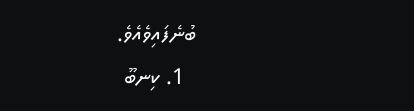ބުނެފައިވެއެވެ.
  1. ކިނބޫ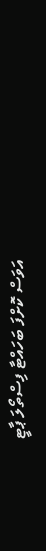އަވަސް ކޮށްފަ ބަހައްޓާ ފިސްތޯލަ ޕާޓީ